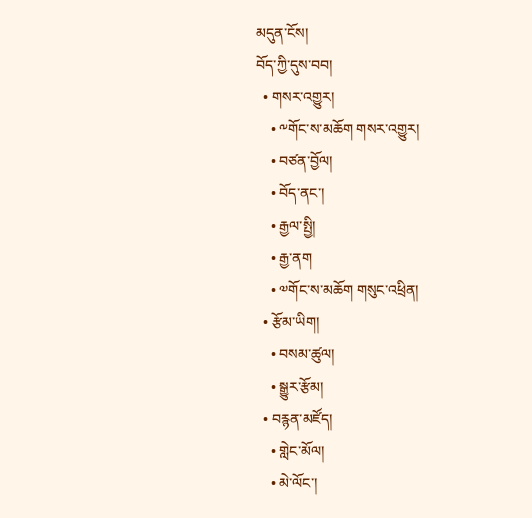མདུན་ངོས།
བོད་ཀྱི་དུས་བབ།
  • གསར་འགྱུར།
    • ༸གོང་ས་མཆོག གསར་འགྱུར།
    • བཙན་བྱོལ།
    • བོད་ནང་།
    • རྒྱལ་སྤྱི།
    • རྒྱ་ནག
    • ༧གོང་ས་མཆོག གསུང་འཕྲིན།
  • རྩོམ་ཡིག།
    • བསམ་ཚུལ།
    • སྒྱུར་རྩོམ།
  • བརྙན་མཛོད།
    • གླེང་མོལ།
    • མེ་ལོང་།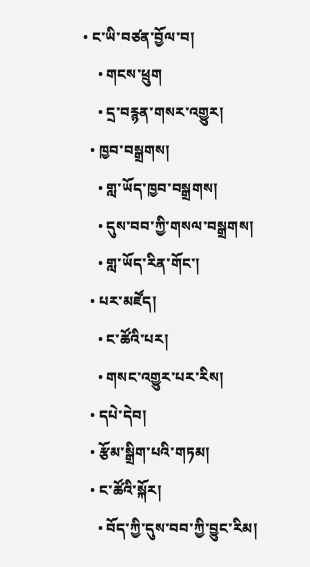• ང་ཡི་བཙན་བྱོལ་བ།
    • གངས་ཕྲུག
    • དྲ་བརྙན་གསར་འགྱུར།
  • ཁྱབ་བསྒྲགས།
    • གླ་ཡོད་ཁྱབ་བསྒྲགས།
    • དུས་བབ་ཀྱི་གསལ་བསྒྲགས།
    • གླ་ཡོད་རིན་གོང་།
  • པར་མཛོད།
    • ང་ཚོའི་པར།
    • གསང་འགྱུར་པར་རིས།
  • དཔེ་དེབ།
  • རྩོམ་སྒྲིག་པའི་གཏམ།
  • ང་ཚོའི་སྐོར།
    • བོད་ཀྱི་དུས་བབ་ཀྱི་བྱུང་རིམ།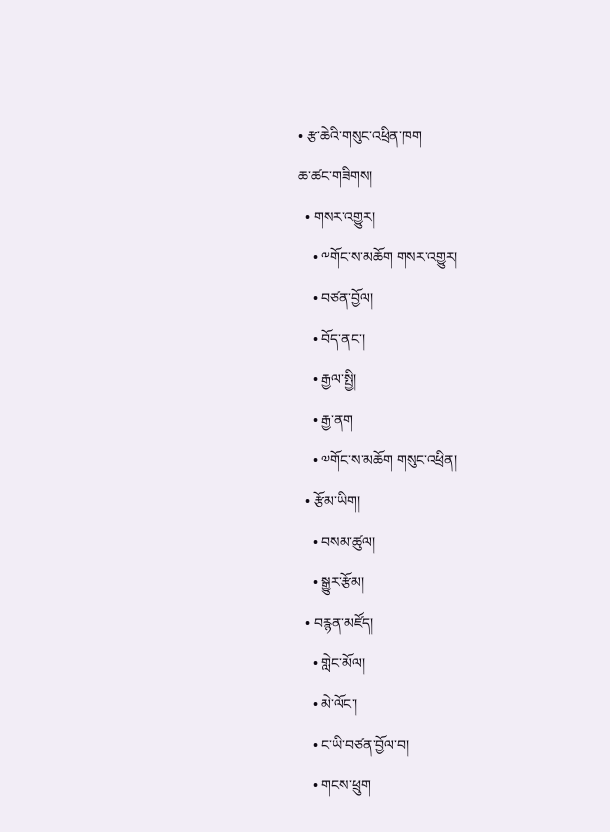• རྩ་ཆེའི་གསུང་འཕྲིན་ཁག
ཆ་ཚང་གཟིགས།
  • གསར་འགྱུར།
    • ༸གོང་ས་མཆོག གསར་འགྱུར།
    • བཙན་བྱོལ།
    • བོད་ནང་།
    • རྒྱལ་སྤྱི།
    • རྒྱ་ནག
    • ༧གོང་ས་མཆོག གསུང་འཕྲིན།
  • རྩོམ་ཡིག།
    • བསམ་ཚུལ།
    • སྒྱུར་རྩོམ།
  • བརྙན་མཛོད།
    • གླེང་མོལ།
    • མེ་ལོང་།
    • ང་ཡི་བཙན་བྱོལ་བ།
    • གངས་ཕྲུག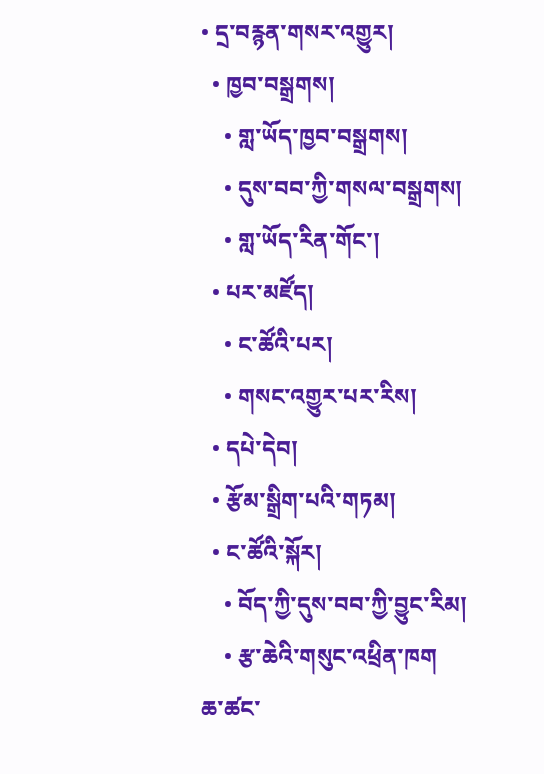• དྲ་བརྙན་གསར་འགྱུར།
  • ཁྱབ་བསྒྲགས།
    • གླ་ཡོད་ཁྱབ་བསྒྲགས།
    • དུས་བབ་ཀྱི་གསལ་བསྒྲགས།
    • གླ་ཡོད་རིན་གོང་།
  • པར་མཛོད།
    • ང་ཚོའི་པར།
    • གསང་འགྱུར་པར་རིས།
  • དཔེ་དེབ།
  • རྩོམ་སྒྲིག་པའི་གཏམ།
  • ང་ཚོའི་སྐོར།
    • བོད་ཀྱི་དུས་བབ་ཀྱི་བྱུང་རིམ།
    • རྩ་ཆེའི་གསུང་འཕྲིན་ཁག
ཆ་ཚང་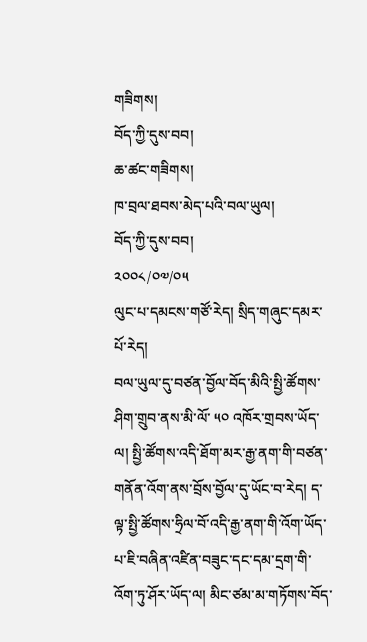གཟིགས།
བོད་ཀྱི་དུས་བབ།
ཆ་ཚང་གཟིགས།
ཁ་བྲལ་ཐབས་མེད་པའི་བལ་ཡུལ།
བོད་ཀྱི་དུས་བབ།
༢༠༠༨/༠༧/༠༥
ལུང་པ་དམངས་གཙོ་རེད། སྲིད་གཞུང་དམར་པོ་རེད།
བལ་ཡུལ་དུ་བཙན་བྱོལ་བོད་མིའི་སྤྱི་ཚོགས་ཤིག་གྲུབ་ནས་མི་ལོ་ ༥༠ འཁོར་གྲབས་ཡོད་ལ། སྤྱི་ཚོགས་འདི་ཐོག་མར་རྒྱ་ནག་གི་བཙན་གནོན་འོག་ནས་བྲོས་བྱོལ་དུ་ཡོང་བ་རེད། ད་ལྟ་སྤྱི་ཚོགས་ཧྲིལ་བོ་འདི་རྒྱ་ནག་གི་འོག་ཡོད་པ་ཇི་བཞིན་འཛིན་བཟུང་དང་དམ་དྲག་གི་འོག་ཏུ་ཤོར་ཡོད་ལ། མིང་ཙམ་མ་གཏོགས་བོད་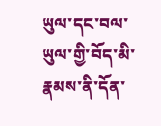ཡུལ་དང་བལ་ཡུལ་གྱི་བོད་མི་རྣམས་ནི་དོན་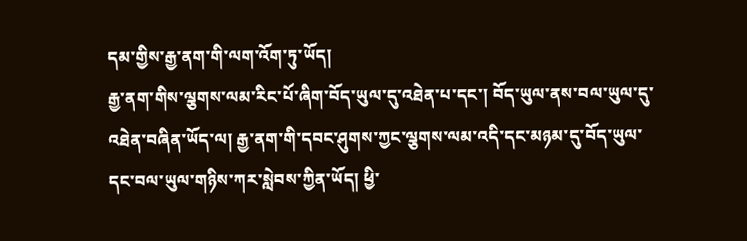དམ་གྱིས་རྒྱ་ནག་གི་ལག་འོག་ཏུ་ཡོད།
རྒྱ་ནག་གིས་ལྕགས་ལམ་རིང་པོ་ཞིག་བོད་ཡུལ་དུ་འཐེན་པ་དང་། བོད་ཡུལ་ནས་བལ་ཡུལ་དུ་འཐེན་བཞིན་ཡོད་ལ། རྒྱ་ནག་གི་དབང་ཤུགས་ཀྱང་ལྕགས་ལམ་འདི་དང་མཉམ་དུ་བོད་ཡུལ་དང་བལ་ཡུལ་གཉིས་ཀར་སླེབས་ཀྱིན་ཡོད། ཕྱི་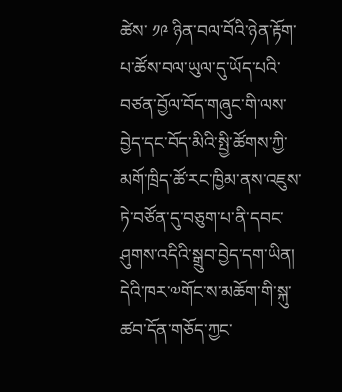ཚེས་ ༡༩ ཉིན་བལ་བོའི་ཉེན་རྟོག་པ་ཚོས་བལ་ཡུལ་དུ་ཡོད་པའི་བཙན་བྱོལ་བོད་གཞུང་གི་ལས་བྱེད་དང་བོད་མིའི་སྤྱི་ཚོགས་ཀྱི་མགོ་ཁྲིད་ཚོ་རང་ཁྱིམ་ནས་འཇུས་ཏེ་བཙོན་དུ་བཅུག་པ་ནི་དབང་ཤུགས་འདིའི་སྒྲུབ་བྱེད་དག་ཡིན། དེའི་ཁར་༧གོང་ས་མཆོག་གི་སྐུ་ཚབ་དོན་གཅོད་ཀྱང་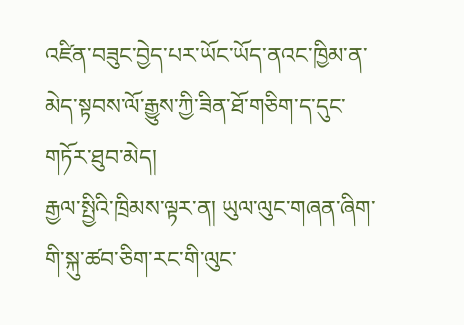འཛིན་བཟུང་བྱེད་པར་ཡོང་ཡོད་ནའང་ཁྱིམ་ན་མེད་སྟབས་ལོ་རྒྱུས་ཀྱི་ཟིན་ཐོ་གཅིག་ད་དུང་གཏོར་ཐུབ་མེད།
རྒྱལ་སྤྱིའི་ཁྲིམས་ལྟར་ན། ཡུལ་ལུང་གཞན་ཞིག་གི་སྐུ་ཚབ་ཅིག་རང་གི་ལུང་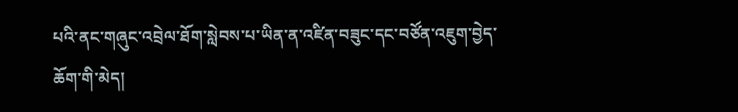པའི་ནང་གཞུང་འབྲེལ་ཐོག་སླེབས་པ་ཡིན་ན་འཛིན་བཟུང་དང་བཙོན་འཇུག་བྱེད་ཆོག་གི་མེད།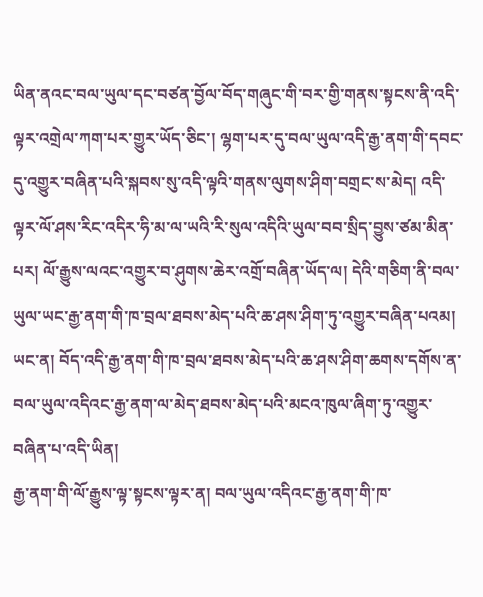ཡིན་ནའང་བལ་ཡུལ་དང་བཙན་བྱོལ་བོད་གཞུང་གི་བར་གྱི་གནས་སྟངས་ནི་འདི་ལྟར་འགྲེལ་ཀག་པར་གྱུར་ཡོད་ཅིང་། ལྷག་པར་དུ་བལ་ཡུལ་འདི་རྒྱ་ནག་གི་དབང་དུ་འགྱུར་བཞིན་པའི་སྐབས་སུ་འདི་ལྟའི་གནས་ལུགས་ཤིག་བགྲང་ས་མེད། འདི་ལྟར་ལོ་ཤས་རིང་འདིར་ཧི་མ་ལ་ཡའི་རི་སུལ་འདིའི་ཡུལ་བབ་སྲིད་བྱུས་ཙམ་མིན་པར། ལོ་རྒྱུས་ལའང་འགྱུར་བ་ཤུགས་ཆེར་འགྲོ་བཞིན་ཡོད་ལ། དེའི་གཅིག་ནི་བལ་ཡུལ་ཡང་རྒྱ་ནག་གི་ཁ་བྲལ་ཐབས་མེད་པའི་ཆ་ཤས་ཤིག་ཏུ་འགྱུར་བཞིན་པའམ། ཡང་ན། བོད་འདི་རྒྱ་ནག་གི་ཁ་བྲལ་ཐབས་མེད་པའི་ཆ་ཤས་ཤིག་ཆགས་དགོས་ན་བལ་ཡུལ་འདིའང་རྒྱ་ནག་ལ་མེད་ཐབས་མེད་པའི་མངའ་ཁུལ་ཞིག་ཏུ་འགྱུར་བཞིན་པ་འདི་ཡིན།
རྒྱ་ནག་གི་ལོ་རྒྱུས་ལྟ་སྟངས་ལྟར་ན། བལ་ཡུལ་འདིའང་རྒྱ་ནག་གི་ཁ་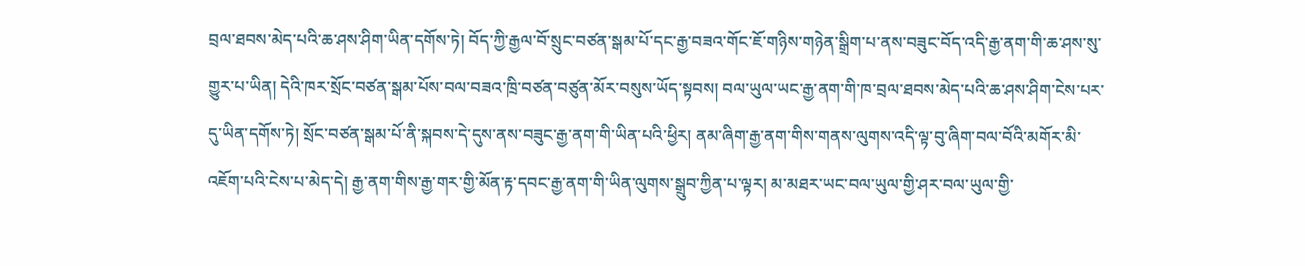བྲལ་ཐབས་མེད་པའི་ཆ་ཤས་ཤིག་ཡིན་དགོས་ཏེ། བོད་ཀྱི་རྒྱལ་བོ་སྲུང་བཙན་སྒམ་པོ་དང་རྒྱ་བཟའ་གོང་ཇོ་གཉིས་གཉེན་སྒྲིག་པ་ནས་བཟུང་བོད་འདི་རྒྱ་ནག་གི་ཆ་ཤས་སུ་གྱུར་པ་ཡིན། དེའི་ཁར་སྲོང་བཙན་སྒམ་པོས་བལ་བཟའ་ཁྲི་བཙན་བཙུན་མོར་བསུས་ཡོད་སྟབས། བལ་ཡུལ་ཡང་རྒྱ་ནག་གི་ཁ་བྲལ་ཐབས་མེད་པའི་ཆ་ཤས་ཤིག་ངེས་པར་དུ་ཡིན་དགོས་ཏེ། སྲོང་བཙན་སྒམ་པོ་ནི་སྐབས་དེ་དུས་ནས་བཟུང་རྒྱ་ནག་གི་ཡིན་པའི་ཕྱིར། ནམ་ཞིག་རྒྱ་ནག་གིས་གནས་ལུགས་འདི་ལྟ་བུ་ཞིག་བལ་བོའི་མགོར་མི་འཇོག་པའི་ངེས་པ་མེད་དེ། རྒྱ་ནག་གིས་རྒྱ་གར་གྱི་མོན་རྟ་དབང་རྒྱ་ནག་གི་ཡིན་ལུགས་སྒྲུབ་ཀྱིན་པ་ལྟར། མ་མཐར་ཡང་བལ་ཡུལ་གྱི་ཤར་བལ་ཡུལ་གྱི་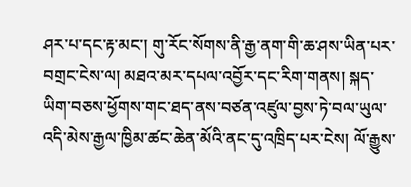ཤར་པ་དང་རྟ་མང་། གུ་རོང་སོགས་ནི་རྒྱ་ནག་གི་ཆ་ཤས་ཡིན་པར་བགྲང་ངེས་ལ། མཐའ་མར་དཔལ་འབྱོར་དང་རིག་གནས། སྐད་ཡིག་བཅས་ཕྱོགས་གང་ཐད་ནས་བཙན་འཛུལ་བྱས་ཏེ་བལ་ཡུལ་འདི་མེས་རྒྱལ་ཁྱིམ་ཚང་ཆེན་མོའི་ནང་དུ་འཁྲིད་པར་ངེས། ལོ་རྒྱུས་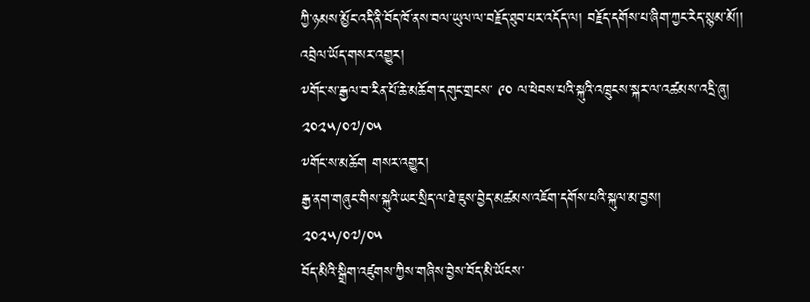ཀྱི་ཉམས་མྱོང་འདི་ནི་བོད་ཁོ་ནས་བལ་ཡུལ་ལ་བརྗོད་ཐུབ་པར་འདོད་ལ། བརྗོད་དགོས་པ་ཞིག་ཀྱང་རེད་སྙམ་མོ།།
འབྲེལ་ཡོད་གསར་འགྱུར།
༸གོང་ས་རྒྱལ་བ་རིན་པོ་ཆེ་མཆོག་དགུང་གྲངས་ ༩༠ ལ་ཕེབས་པའི་སྐུའི་འཁྲུངས་སྐར་ལ་འཚམས་འདྲི་ཞུ།
༢༠༢༥/༠༧/༠༥
༸གོང་ས་མཆོག གསར་འགྱུར།
རྒྱ་ནག་གཞུང་གིས་སྐུའི་ཡང་སྲིད་ལ་ཐེ་ཇུས་བྱེད་མཚམས་འཇོག་དགོས་པའི་སྐུལ་མ་བྱས།
༢༠༢༥/༠༧/༠༥
བོད་མིའི་སྒྲིག་འཛུགས་ཀྱིས་གཞིས་བྱེས་བོད་མི་ཡོངས་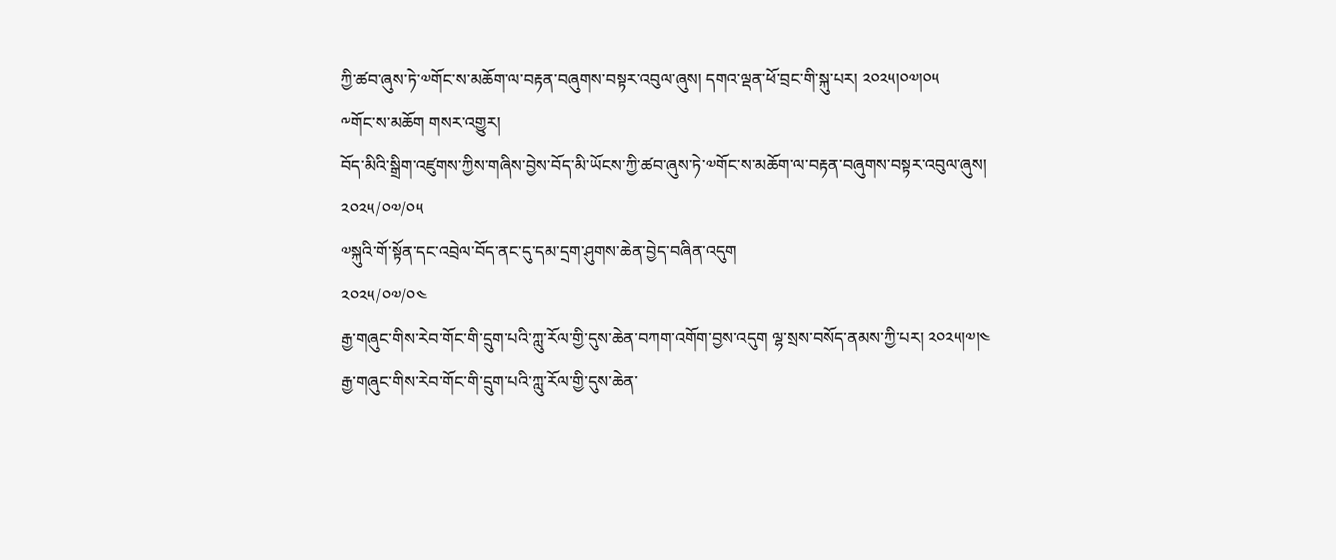ཀྱི་ཚབ་ཞུས་ཏེ་༧གོང་ས་མཆོག་ལ་བརྟན་བཞུགས་བསྟར་འབུལ་ཞུས། དགའ་ལྡན་ཕོ་བྲང་གི་སྐུ་པར། ༢༠༢༥།༠༧།༠༥
༸གོང་ས་མཆོག གསར་འགྱུར།
བོད་མིའི་སྒྲིག་འཛུགས་ཀྱིས་གཞིས་བྱེས་བོད་མི་ཡོངས་ཀྱི་ཚབ་ཞུས་ཏེ་༧གོང་ས་མཆོག་ལ་བརྟན་བཞུགས་བསྟར་འབུལ་ཞུས།
༢༠༢༥/༠༧/༠༥
༧སྐུའི་གོ་སྟོན་དང་འབྲེལ་བོད་ནང་དུ་དམ་དྲག་ཤུགས་ཆེན་བྱེད་བཞིན་འདུག
༢༠༢༥/༠༧/༠༤
རྒྱ་གཞུང་གིས་རེབ་གོང་གི་དྲུག་པའི་ཀླུ་རོལ་གྱི་དུས་ཆེན་བཀག་འགོག་བྱས་འདུག ལྷ་སྲས་བསོད་ནམས་ཀྱི་པར། ༢༠༢༥།༧།༤
རྒྱ་གཞུང་གིས་རེབ་གོང་གི་དྲུག་པའི་ཀླུ་རོལ་གྱི་དུས་ཆེན་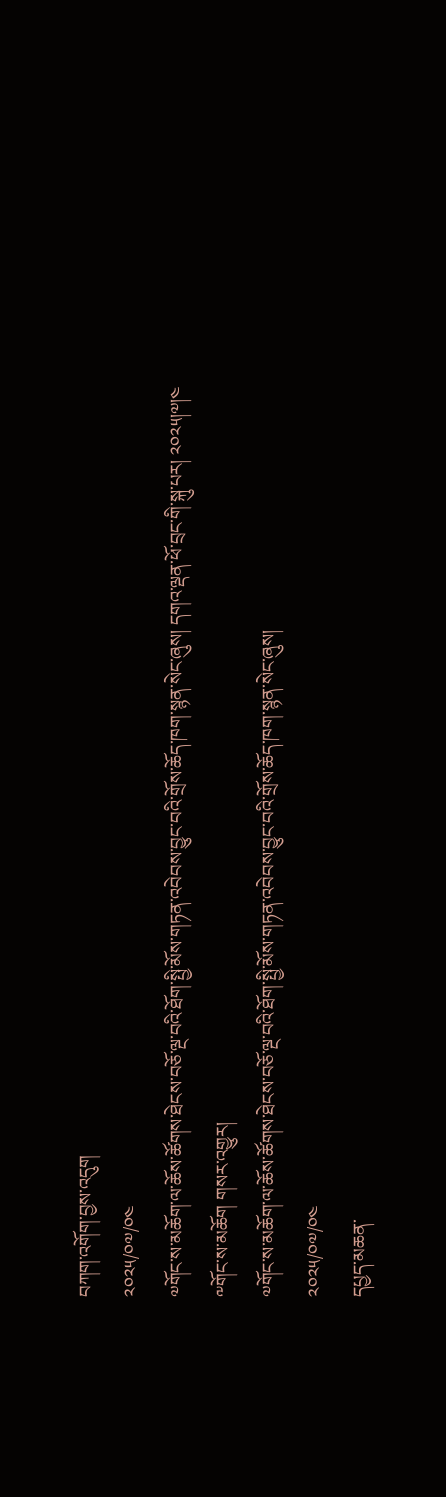བཀག་འགོག་བྱས་འདུག
༢༠༢༥/༠༧/༠༤
༧གོང་ས་མཆོག་ལ་ཆོས་ཚོགས་ཐེངས་བཅོ་ལྔ་བའི་ཐོག་སྤྱི་མོས་གཏན་འབེབས་བྱུང་བའི་གྲོས་ཆོད་ཁག་སྙན་སེང་ཞུས། དགའ་ལྡན་ཕོ་བྲང་གི་སྐུ་པར། ༢༠༢༥།༧།༤
༸གོང་ས་མཆོག གསར་འགྱུར།
༧གོང་ས་མཆོག་ལ་ཆོས་ཚོགས་ཐེངས་བཅོ་ལྔ་བའི་ཐོག་སྤྱི་མོས་གཏན་འབེབས་བྱུང་བའི་གྲོས་ཆོད་ཁག་སྙན་སེང་ཞུས།
༢༠༢༥/༠༧/༠༤
དཔྱད་མཆན་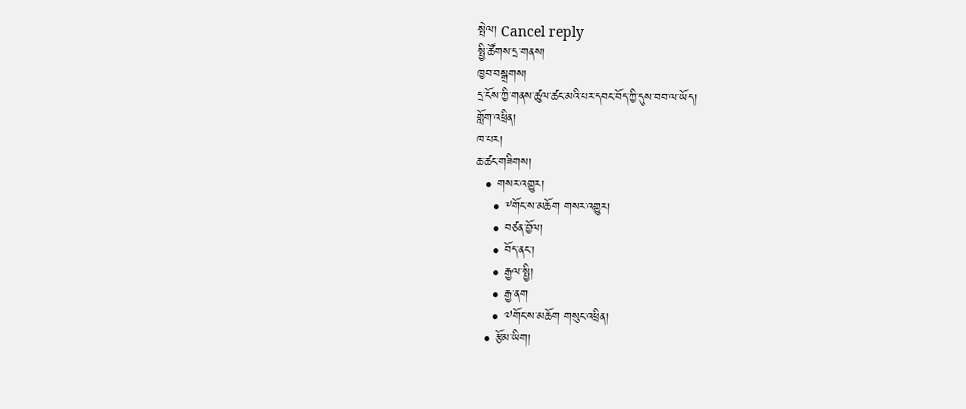སྤེལ། Cancel reply
སྤྱི་ཚོགས་དྲ་གནས།
ཁྱབ་བསྒྲགས།
དྲ་ངོས་ཀྱི་གནས་ཚུལ་ཚང་མའི་པར་དབང་བོད་ཀྱི་དུས་བབ་ལ་ཡོད།
གློག་འཕྲིན།
ཁ་པར།
ཆ་ཚང་གཟིགས།
  • གསར་འགྱུར།
    • ༸གོང་ས་མཆོག གསར་འགྱུར།
    • བཙན་བྱོལ།
    • བོད་ནང་།
    • རྒྱལ་སྤྱི།
    • རྒྱ་ནག
    • ༧གོང་ས་མཆོག གསུང་འཕྲིན།
  • རྩོམ་ཡིག།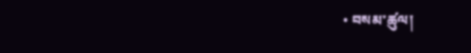• བསམ་ཚུལ།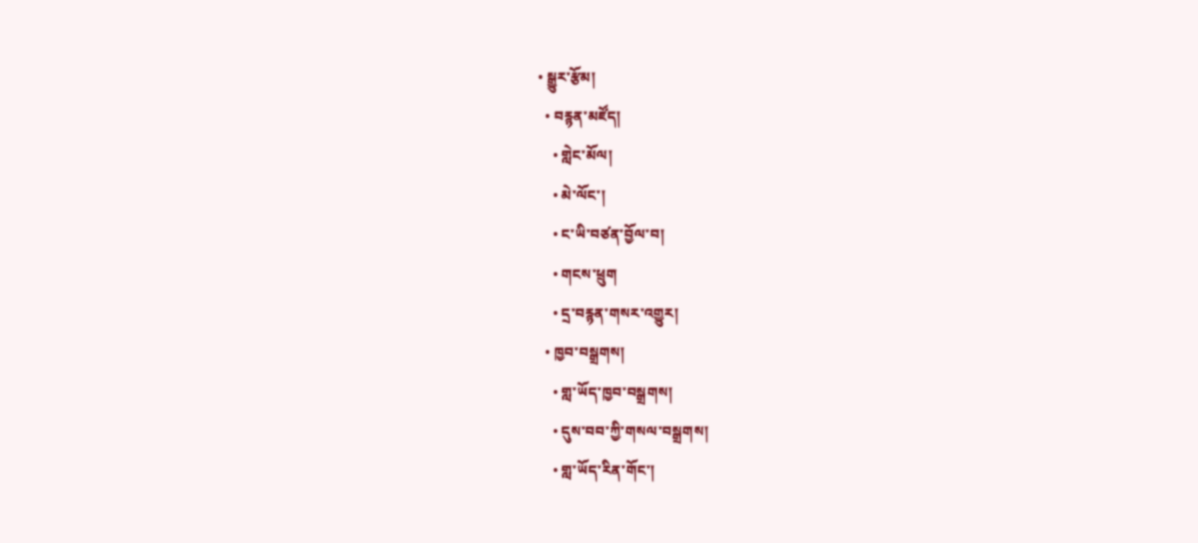• སྒྱུར་རྩོམ།
  • བརྙན་མཛོད།
    • གླེང་མོལ།
    • མེ་ལོང་།
    • ང་ཡི་བཙན་བྱོལ་བ།
    • གངས་ཕྲུག
    • དྲ་བརྙན་གསར་འགྱུར།
  • ཁྱབ་བསྒྲགས།
    • གླ་ཡོད་ཁྱབ་བསྒྲགས།
    • དུས་བབ་ཀྱི་གསལ་བསྒྲགས།
    • གླ་ཡོད་རིན་གོང་།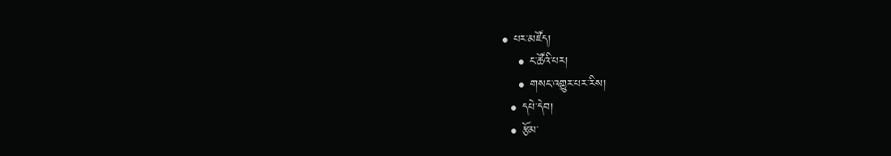• པར་མཛོད།
    • ང་ཚོའི་པར།
    • གསང་འགྱུར་པར་རིས།
  • དཔེ་དེབ།
  • རྩོམ་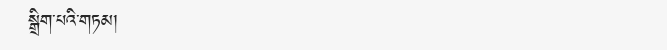སྒྲིག་པའི་གཏམ།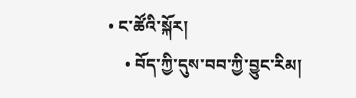• ང་ཚོའི་སྐོར།
    • བོད་ཀྱི་དུས་བབ་ཀྱི་བྱུང་རིམ།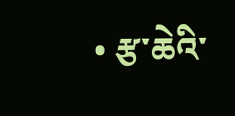• རྩ་ཆེའི་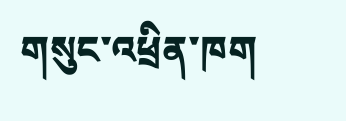གསུང་འཕྲིན་ཁག